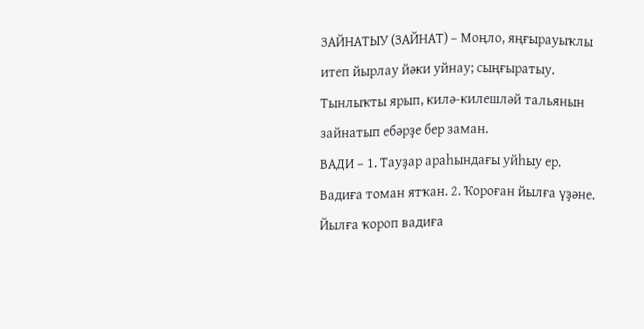ЗАЙНАТЫУ (ЗАЙНАТ) – Моңло, яңғырауыҡлы итеп йырлау йәки уйнау; сыңғыратыу.
Тынлыҡты ярып, килә-килешләй тальянын зайнатып ебәрҙе бер заман.
ВАДИ – 1. Тауҙар араһындағы уйһыу ер. Вадиға томан ятҡан. 2. Ҡороған йылға үҙәне. Йылға ҡороп вадиға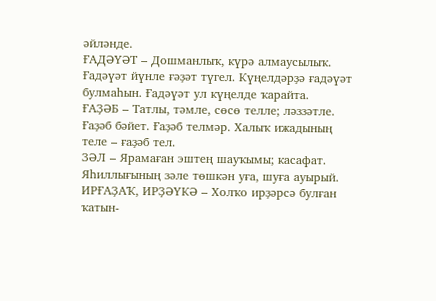әйләнде.
ҒАДӘҮӘТ – Дошманлыҡ, күрә алмаусылыҡ.
Ғадәүәт йүнле ғәҙәт түгел. Күңелдәрҙә ғадәүәт булмаһын. Ғадәүәт ул күңелде ҡарайта.
ҒАҘӘБ – Татлы, тәмле, сөсө телле; ләззәтле.
Ғаҙәб бәйет. Ғаҙәб телмәр. Халыҡ ижадының теле – ғаҙәб тел.
ЗӘЛ – Ярамаған эштең шауҡымы; касафат.
Яһиллығының зәле төшкән уға, шуға ауырый.
ИРҒАҘАҠ, ИРҘӘҮКӘ – Холҡо ирҙәрсә булған ҡатын-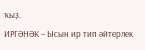ҡыҙ.
ИРГӘНӘК – Ысын ир тип әйтерлек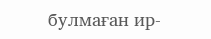булмаған ир-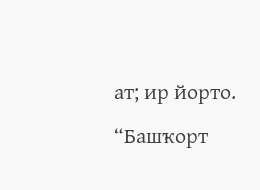ат; ир йорто.
“Башҡорт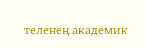теленең академик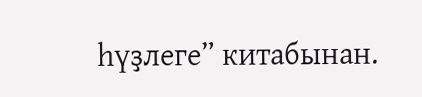һүҙлеге” китабынан.